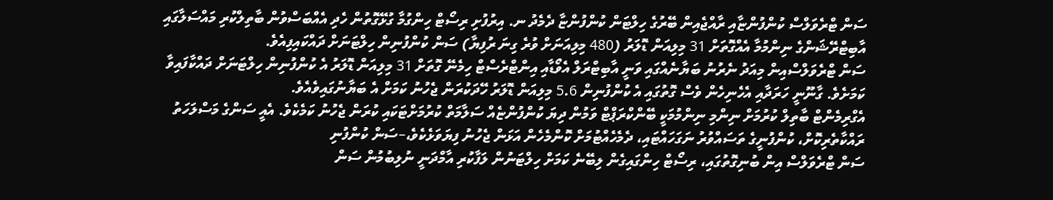ސަން ޓްރެވަލްސް ކުންފުންޏާއި ރާއްޖެއިން ބޭރުގެ ހިލްޓަން ކުންފުންޏާ ދެމެދު ނ. އިރުފުށި ރިސޯޓް ހިންގުމާ ގުޅޭގޮތުން ހެދި އެއްބަސްވުން ބާތިލްކުރި މައްސަލާގައި އާބިޓްރޭޝަންގެ ނިންމުމާ އެއްގޮތަށް 31 މިލިއަން ޑޮލަރު (480 މިލިއަނަށް ވުރެ ގިނަ ރުފިޔާ) ސަން ކުންފުނިން ހިލްޓަނަށް ދައްކައިފިއެވެ.
ސަން ޓްރެވަލްސްއިން މިއަދު ނެރުނު ބަޔާނެއްގައި ވަނީ އާބިޓްރަލް އެވޯޑާއި އިންޓްރެސްޓް ހިމެނޭ ގޮތަށް 31 މިލިއަން ޑޮލަރު އެ ކުންފުނިން ހިލްޓަނަށް ދައްކާފައިވާ ކަމަށެވެ. ގާނޫނީ ހަރަދާއި އެހެނިހެން ވެސް ގޮތުގައި އެ ކުންފުނިން 5.6 މިލިއަން ޑޮލަރު ހޭދަކުރަން ޖެހުނު ކަމަށް އެ ބަޔާނުގައިވެއެވެ.
އެގްރިމެންޓް ބާތިލް ކުރުމަށް ނިންމި ނިންމުމަކީ ބޭންކްރަޕްޓް ވަމުން ދިޔަ ކުންފުންޏެއް ސަލާމަތް ކުރުމަށްޓަކައި ކުރަން ޖެހުނު ކަމެކެވެ. އެއީ ސަންގެ މަސްލަހަތު ރައްކާތެރިކޮށް، ކުންފުނީގެ ތަސައްވުރު ނަގަހައްޓައި، ދެމެހެއްޓުމަށް ކޮންމެހެން އަޅަން ޖެހުނު ފިޔަވަޅެކެވެ،–ސަން ކުންފުނި
ސަން ޓްރެވަލްސް އިން ބުނިގޮތުގައި، ރިސޯޓް ހިންގައިގެން ލިބޭނެ ކަމަށް ހިލްޓަނުން ލަފާކުރި އާމްދަނީ ނުލިބުމުން ސަން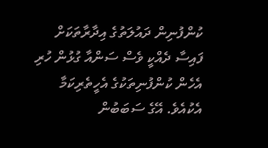ކުންފުނިން ދައުލަތުގެ އިދާރާތަކަށް ފައިސާ ދެއްކީ ވެސް ސަންއާ ގުޅުން ހުރި އެހެން ކުންފުނިތަކުގެ އެހީތެރިކަމާ އެކުއެވެ. އޭގެ ސަބަބުން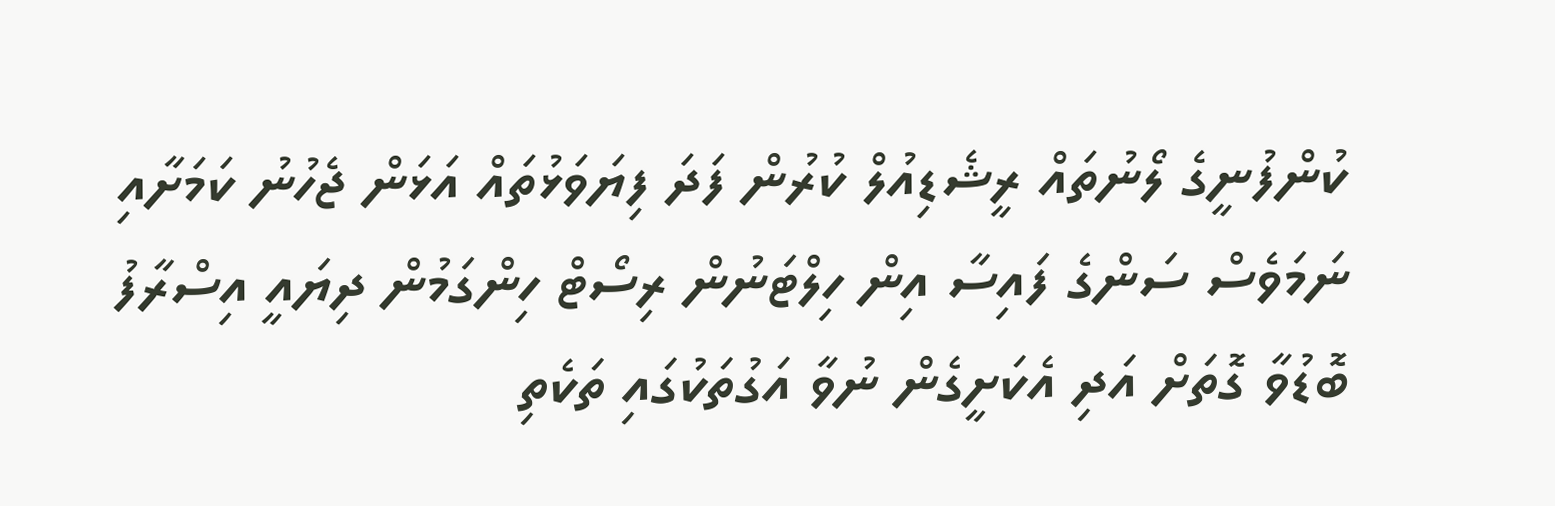ކުންފުނީގެ ލޯނުތައް ރީޝެޑިއުލް ކުރުން ފަދަ ފިޔަވަޅުތައް އަޅަން ޖެހުނު ކަމަށާއި ނަމަވެސް ސަންގެ ފައިސާ އިން ހިލްޓަނުން ރިސޯޓް ހިންގަމުން ދިޔައީ އިސްރާފު ބޮޑުވާ ގޮތަށް އަދި އެކަށީގެން ނުވާ އަގުތަކުގައި ތަކެތި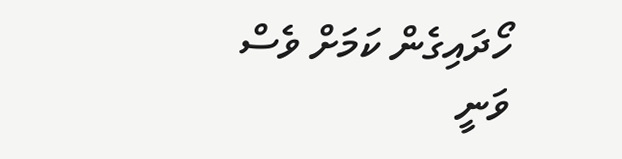ހޯދައިގެން ކަމަށް ވެސް ވަނީ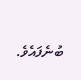ބުނެފައެވެ.